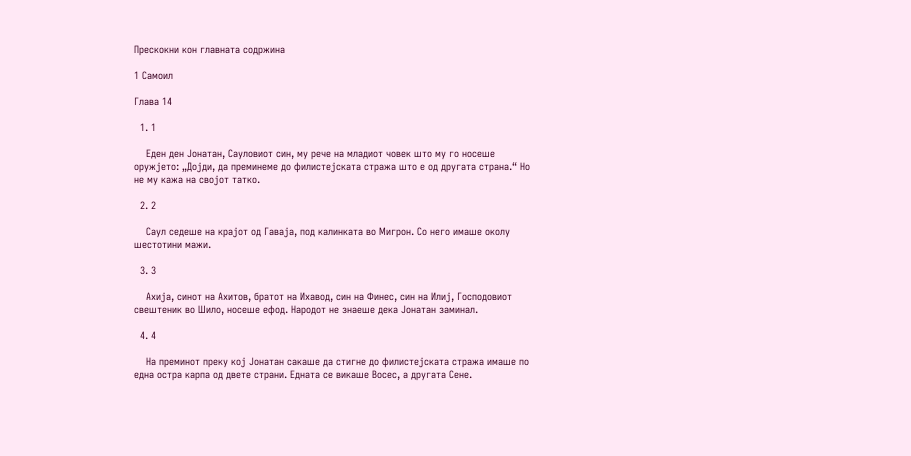Прескокни кон главната содржина

1 Самоил

Глава 14

  1. 1

    Еден ден Јонатан, Сауловиот син, му рече на младиот човек што му го носеше оружјето: „Дојди, да преминеме до филистејската стража што е од другата страна.“ Но не му кажа на својот татко.

  2. 2

    Саул седеше на крајот од Гаваја, под калинката во Мигрон. Со него имаше околу шестотини мажи.

  3. 3

    Ахија, синот на Ахитов, братот на Ихавод, син на Финес, син на Илиј, Господовиот свештеник во Шило, носеше ефод. Народот не знаеше дека Јонатан заминал.

  4. 4

    На преминот преку кој Јонатан сакаше да стигне до филистејската стража имаше по една остра карпа од двете страни. Едната се викаше Восес, а другата Сене.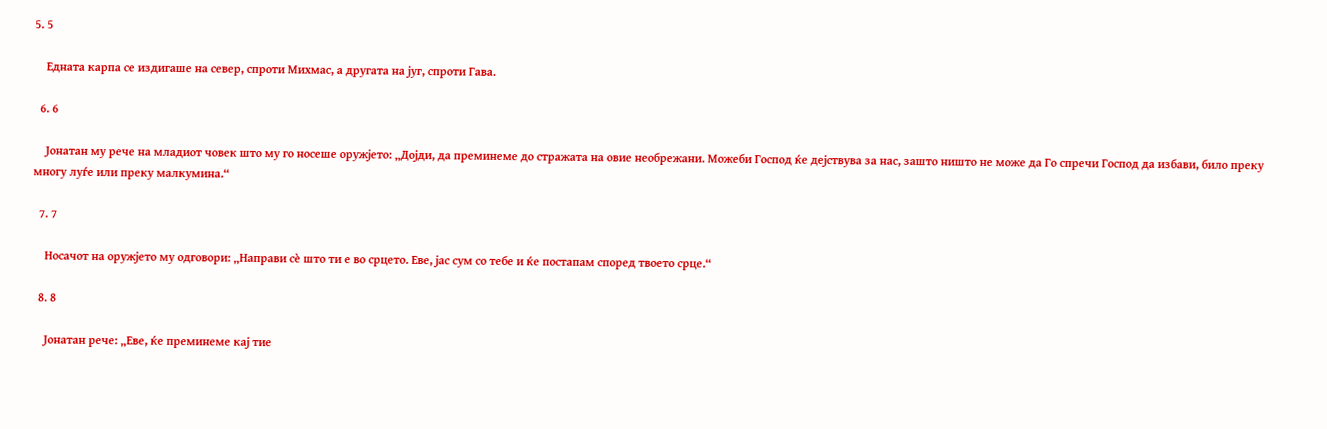5. 5

    Едната карпа се издигаше на север, спроти Михмас, а другата на југ, спроти Гава.

  6. 6

    Јонатан му рече на младиот човек што му го носеше оружјето: „Дојди, да преминеме до стражата на овие необрежани. Можеби Господ ќе дејствува за нас, зашто ништо не може да Го спречи Господ да избави, било преку многу луѓе или преку малкумина.“

  7. 7

    Носачот на оружјето му одговори: „Направи сѐ што ти е во срцето. Еве, јас сум со тебе и ќе постапам според твоето срце.“

  8. 8

    Јонатан рече: „Еве, ќе преминеме кај тие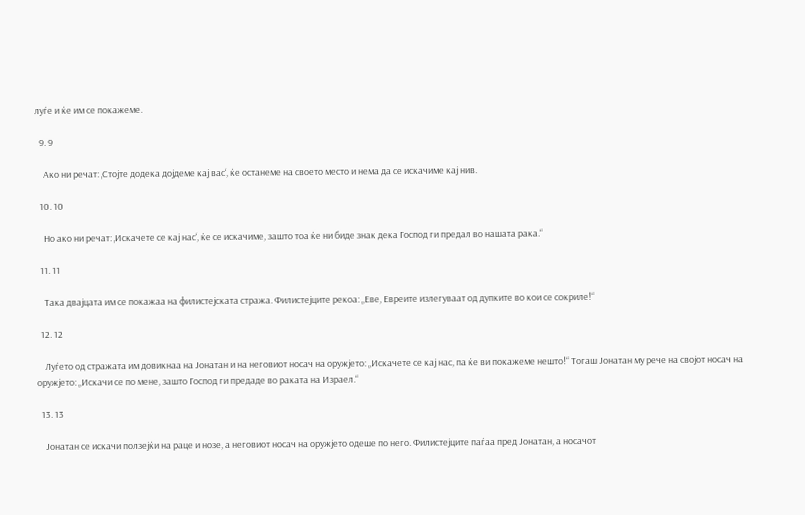луѓе и ќе им се покажеме.

  9. 9

    Ако ни речат: ‚Стојте додека дојдеме кај вас‘, ќе останеме на своето место и нема да се искачиме кај нив.

  10. 10

    Но ако ни речат: ‚Искачете се кај нас‘, ќе се искачиме, зашто тоа ќе ни биде знак дека Господ ги предал во нашата рака.“

  11. 11

    Така двајцата им се покажаа на филистејската стража. Филистејците рекоа: „Еве, Евреите излегуваат од дупките во кои се сокриле!“

  12. 12

    Луѓето од стражата им довикнаа на Јонатан и на неговиот носач на оружјето: „Искачете се кај нас, па ќе ви покажеме нешто!“ Тогаш Јонатан му рече на својот носач на оружјето: „Искачи се по мене, зашто Господ ги предаде во раката на Израел.“

  13. 13

    Јонатан се искачи ползејќи на раце и нозе, а неговиот носач на оружјето одеше по него. Филистејците паѓаа пред Јонатан, а носачот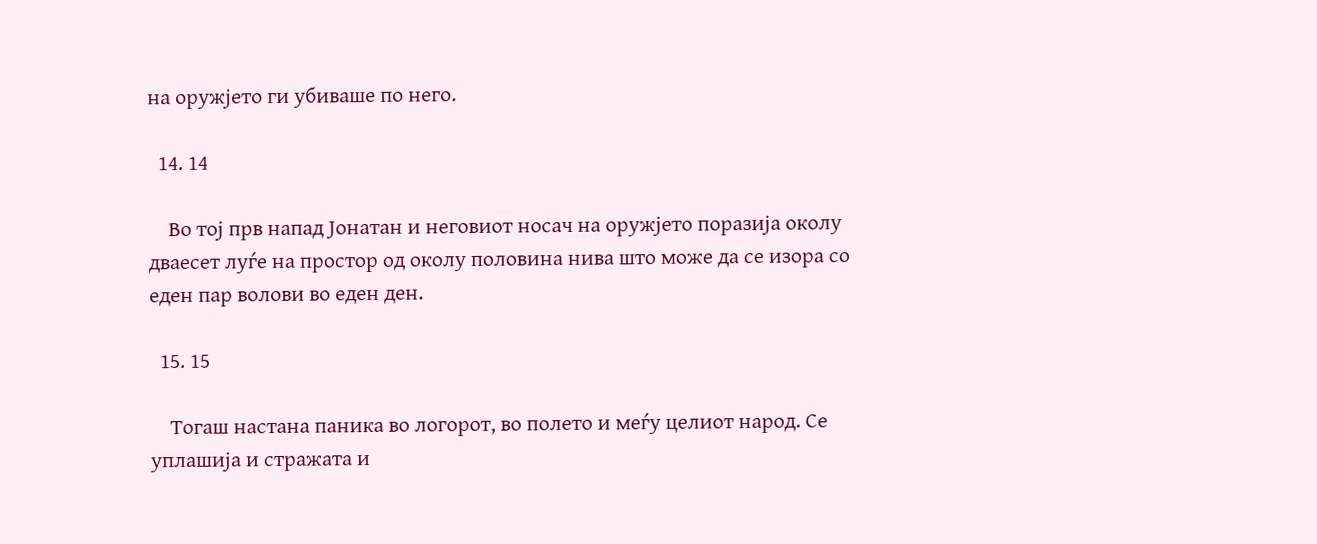на оружјето ги убиваше по него.

  14. 14

    Во тој прв напад Јонатан и неговиот носач на оружјето поразија околу дваесет луѓе на простор од околу половина нива што може да се изора со еден пар волови во еден ден.

  15. 15

    Тогаш настана паника во логорот, во полето и меѓу целиот народ. Се уплашија и стражата и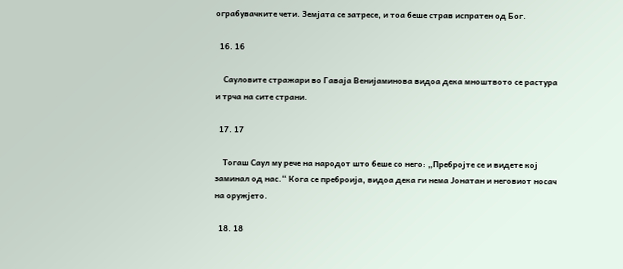ограбувачките чети. Земјата се затресе, и тоа беше страв испратен од Бог.

  16. 16

    Сауловите стражари во Гаваја Венијаминова видоа дека мноштвото се растура и трча на сите страни.

  17. 17

    Тогаш Саул му рече на народот што беше со него: „Пребројте се и видете кој заминал од нас.“ Кога се преброија, видоа дека ги нема Јонатан и неговиот носач на оружјето.

  18. 18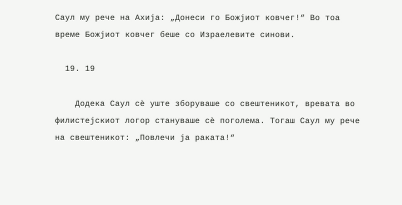Саул му рече на Ахија: „Донеси го Божјиот ковчег!“ Во тоа време Божјиот ковчег беше со Израелевите синови.

  19. 19

    Додека Саул сѐ уште зборуваше со свештеникот, вревата во филистејскиот логор стануваше сѐ поголема. Тогаш Саул му рече на свештеникот: „Повлечи ја раката!“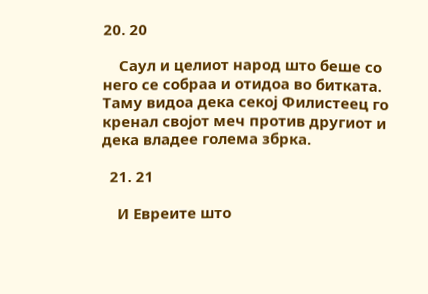20. 20

    Саул и целиот народ што беше со него се собраа и отидоа во битката. Таму видоа дека секој Филистеец го кренал својот меч против другиот и дека владее голема збрка.

  21. 21

    И Евреите што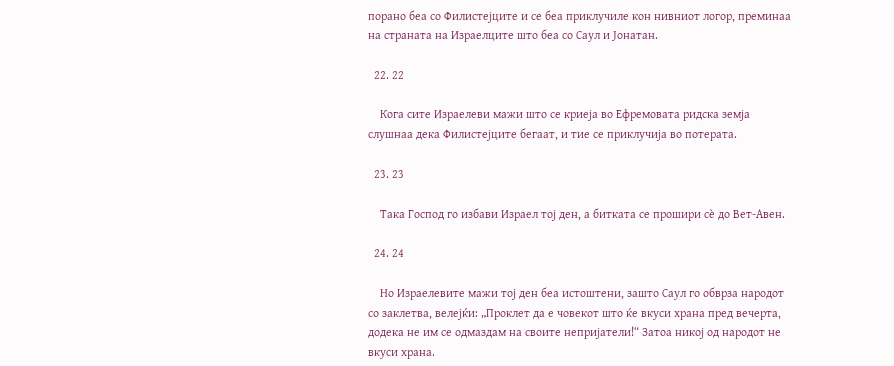порано беа со Филистејците и се беа приклучиле кон нивниот логор, преминаа на страната на Израелците што беа со Саул и Јонатан.

  22. 22

    Кога сите Израелеви мажи што се криеја во Ефремовата ридска земја слушнаа дека Филистејците бегаат, и тие се приклучија во потерата.

  23. 23

    Така Господ го избави Израел тој ден, а битката се прошири сѐ до Вет-Авен.

  24. 24

    Но Израелевите мажи тој ден беа истоштени, зашто Саул го обврза народот со заклетва, велејќи: „Проклет да е човекот што ќе вкуси храна пред вечерта, додека не им се одмаздам на своите непријатели!“ Затоа никој од народот не вкуси храна.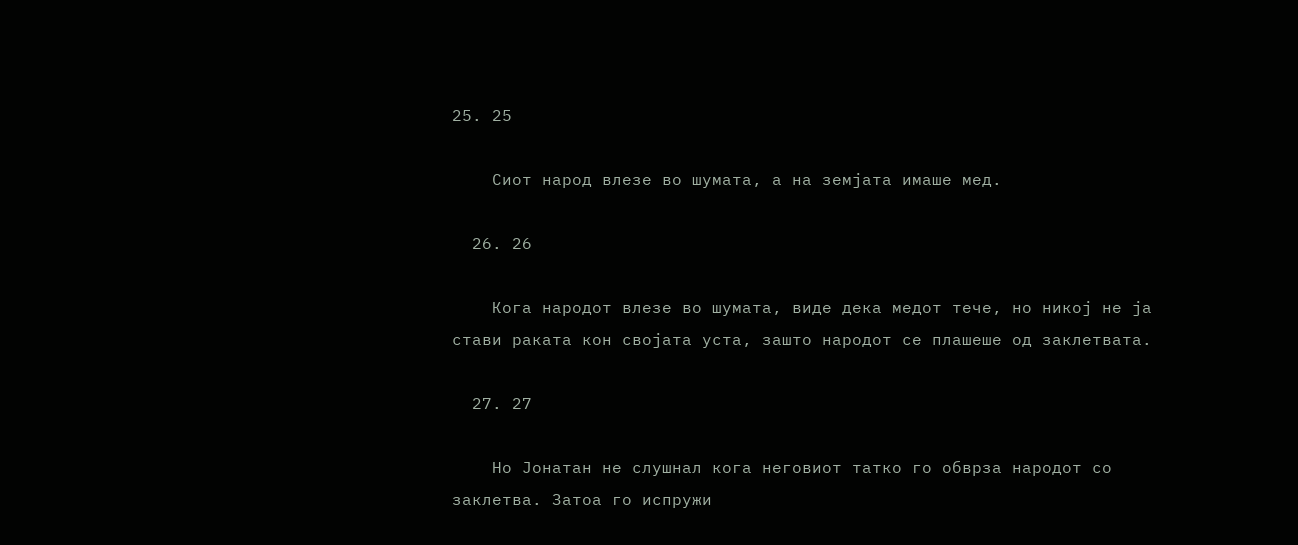25. 25

    Сиот народ влезе во шумата, а на земјата имаше мед.

  26. 26

    Кога народот влезе во шумата, виде дека медот тече, но никој не ја стави раката кон својата уста, зашто народот се плашеше од заклетвата.

  27. 27

    Но Јонатан не слушнал кога неговиот татко го обврза народот со заклетва. Затоа го испружи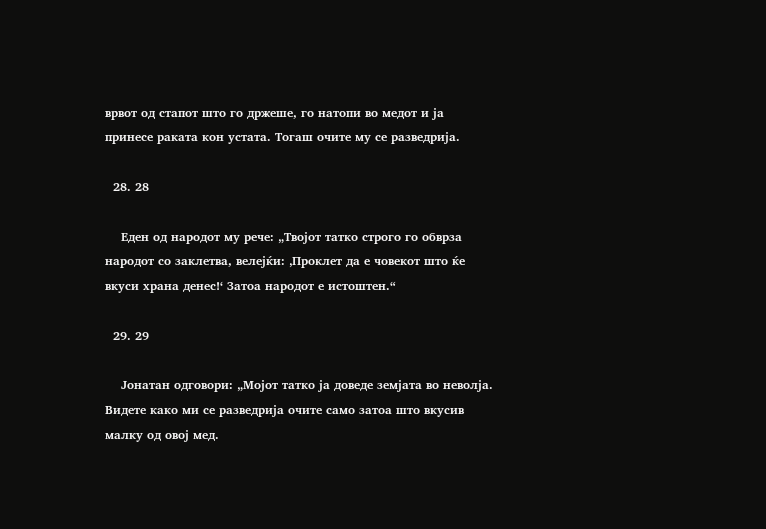врвот од стапот што го држеше, го натопи во медот и ја принесе раката кон устата. Тогаш очите му се разведрија.

  28. 28

    Еден од народот му рече: „Твојот татко строго го обврза народот со заклетва, велејќи: ‚Проклет да е човекот што ќе вкуси храна денес!‘ Затоа народот е истоштен.“

  29. 29

    Јонатан одговори: „Мојот татко ја доведе земјата во неволја. Видете како ми се разведрија очите само затоа што вкусив малку од овој мед.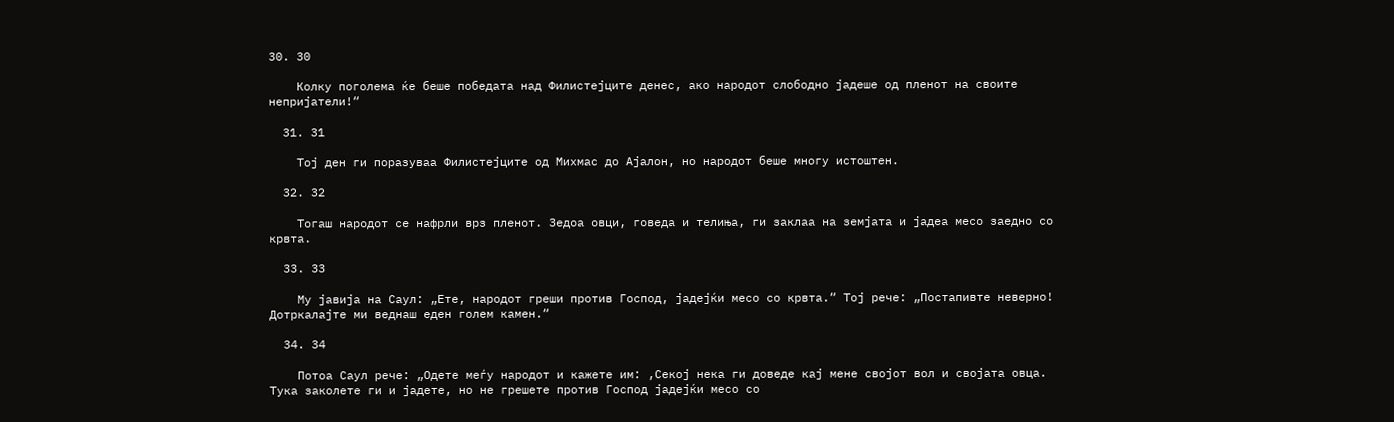30. 30

    Колку поголема ќе беше победата над Филистејците денес, ако народот слободно јадеше од пленот на своите непријатели!“

  31. 31

    Тој ден ги поразуваа Филистејците од Михмас до Ајалон, но народот беше многу истоштен.

  32. 32

    Тогаш народот се нафрли врз пленот. Зедоа овци, говеда и телиња, ги заклаа на земјата и јадеа месо заедно со крвта.

  33. 33

    Му јавија на Саул: „Ете, народот греши против Господ, јадејќи месо со крвта.“ Тој рече: „Постапивте неверно! Дотркалајте ми веднаш еден голем камен.“

  34. 34

    Потоа Саул рече: „Одете меѓу народот и кажете им: ‚Секој нека ги доведе кај мене својот вол и својата овца. Тука заколете ги и јадете, но не грешете против Господ јадејќи месо со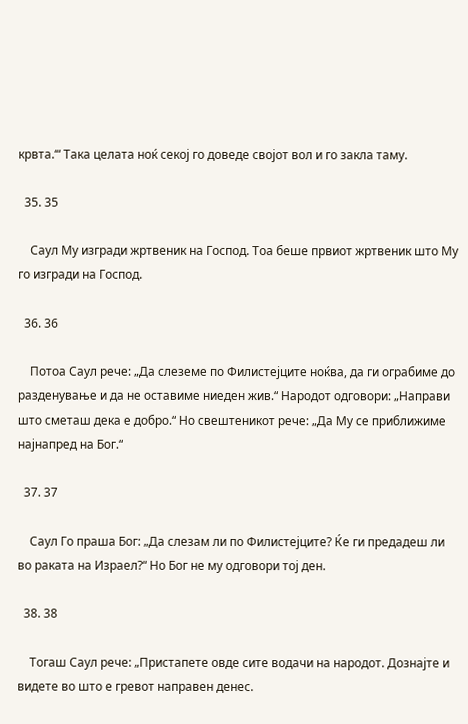крвта.‘“ Така целата ноќ секој го доведе својот вол и го закла таму.

  35. 35

    Саул Му изгради жртвеник на Господ. Тоа беше првиот жртвеник што Му го изгради на Господ.

  36. 36

    Потоа Саул рече: „Да слеземе по Филистејците ноќва, да ги ограбиме до разденување и да не оставиме ниеден жив.“ Народот одговори: „Направи што сметаш дека е добро.“ Но свештеникот рече: „Да Му се приближиме најнапред на Бог.“

  37. 37

    Саул Го праша Бог: „Да слезам ли по Филистејците? Ќе ги предадеш ли во раката на Израел?“ Но Бог не му одговори тој ден.

  38. 38

    Тогаш Саул рече: „Пристапете овде сите водачи на народот. Дознајте и видете во што е гревот направен денес.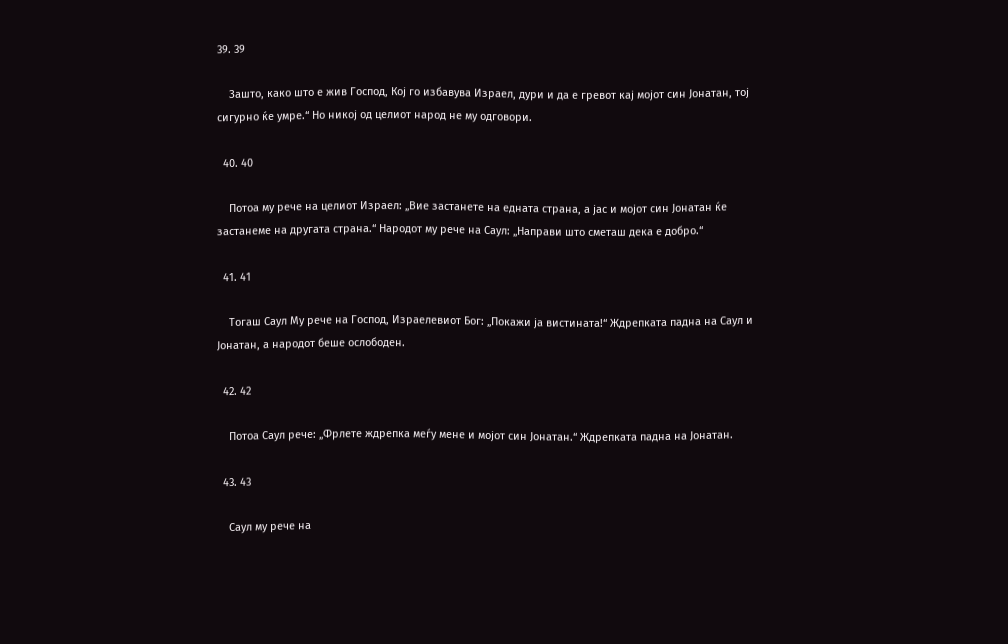39. 39

    Зашто, како што е жив Господ, Кој го избавува Израел, дури и да е гревот кај мојот син Јонатан, тој сигурно ќе умре.“ Но никој од целиот народ не му одговори.

  40. 40

    Потоа му рече на целиот Израел: „Вие застанете на едната страна, а јас и мојот син Јонатан ќе застанеме на другата страна.“ Народот му рече на Саул: „Направи што сметаш дека е добро.“

  41. 41

    Тогаш Саул Му рече на Господ, Израелевиот Бог: „Покажи ја вистината!“ Ждрепката падна на Саул и Јонатан, а народот беше ослободен.

  42. 42

    Потоа Саул рече: „Фрлете ждрепка меѓу мене и мојот син Јонатан.“ Ждрепката падна на Јонатан.

  43. 43

    Саул му рече на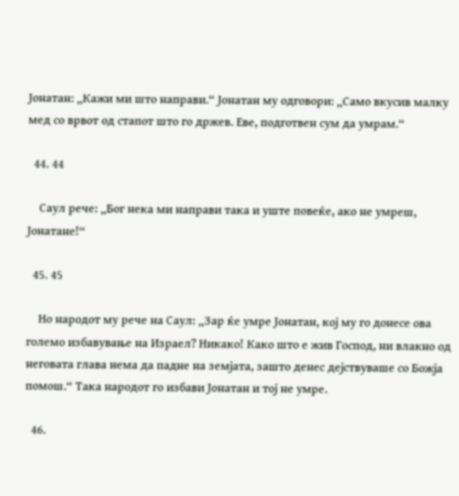Јонатан: „Кажи ми што направи.“ Јонатан му одговори: „Само вкусив малку мед со врвот од стапот што го држев. Еве, подготвен сум да умрам.“

  44. 44

    Саул рече: „Бог нека ми направи така и уште повеќе, ако не умреш, Јонатане!“

  45. 45

    Но народот му рече на Саул: „Зар ќе умре Јонатан, кој му го донесе ова големо избавување на Израел? Никако! Како што е жив Господ, ни влакно од неговата глава нема да падне на земјата, зашто денес дејствуваше со Божја помош.“ Така народот го избави Јонатан и тој не умре.

  46.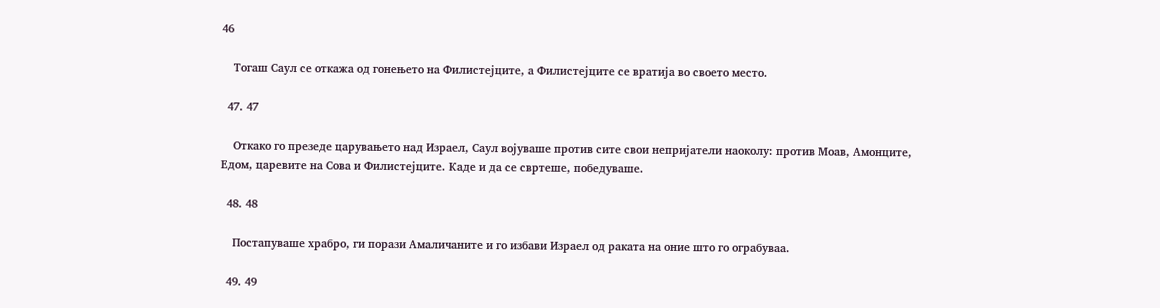46

    Тогаш Саул се откажа од гонењето на Филистејците, а Филистејците се вратија во своето место.

  47. 47

    Откако го презеде царувањето над Израел, Саул војуваше против сите свои непријатели наоколу: против Моав, Амонците, Едом, царевите на Сова и Филистејците. Каде и да се свртеше, победуваше.

  48. 48

    Постапуваше храбро, ги порази Амаличаните и го избави Израел од раката на оние што го ограбуваа.

  49. 49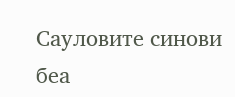Сауловите синови беа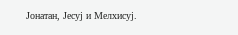Јонатан, Јесуј и Мелхисуј.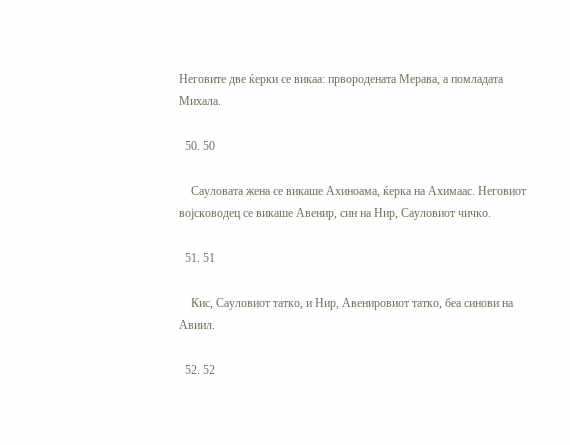Неговите две ќерки се викаа: првородената Мерава, а помладата Михала.

  50. 50

    Сауловата жена се викаше Ахиноама, ќерка на Ахимаас. Неговиот војсководец се викаше Авенир, син на Нир, Сауловиот чичко.

  51. 51

    Кис, Сауловиот татко, и Нир, Авенировиот татко, беа синови на Авиил.

  52. 52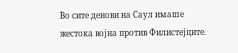Во сите денови на Саул имаше жестока војна против Филистејците.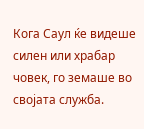Кога Саул ќе видеше силен или храбар човек, го земаше во својата служба.